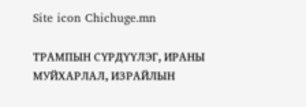Site icon Chichuge.mn

ТРАМПЫН СҮРДҮҮЛЭГ, ИРАНЫ МУЙХАРЛАЛ, ИЗРАЙЛЫН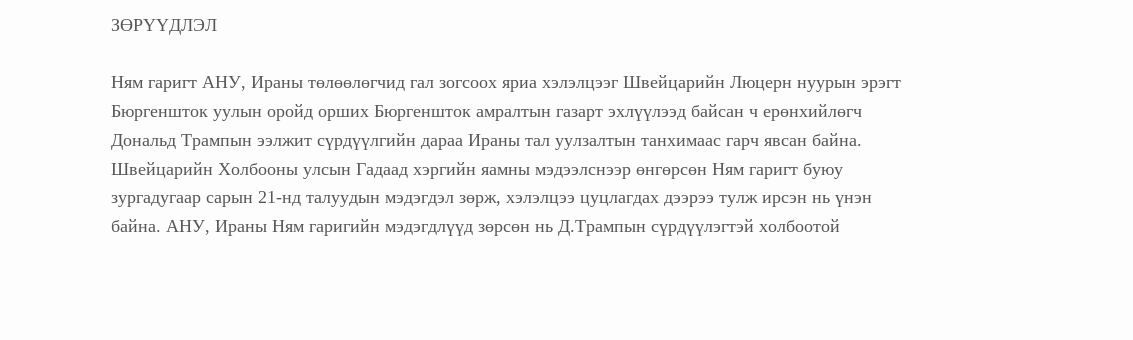ЗӨРҮҮДЛЭЛ

Ням гаригт АНУ, Ираны төлөөлөгчид гал зогсоох яриа хэлэлцээг Швейцарийн Люцерн нуурын эрэгт
Бюргеншток уулын оройд орших Бюргеншток амралтын газарт эхлүүлээд байсан ч ерөнхийлөгч
Дональд Трампын ээлжит сүрдүүлгийн дараа Ираны тал уулзалтын танхимаас гарч явсан байна.
Швейцарийн Холбооны улсын Гадаад хэргийн яамны мэдээлснээр өнгөрсөн Ням гаригт буюу
зургадугаар сарын 21-нд талуудын мэдэгдэл зөрж, хэлэлцээ цуцлагдах дээрээ тулж ирсэн нь үнэн
байна. АНУ, Ираны Ням гаригийн мэдэгдлүүд зөрсөн нь Д.Трампын сүрдүүлэгтэй холбоотой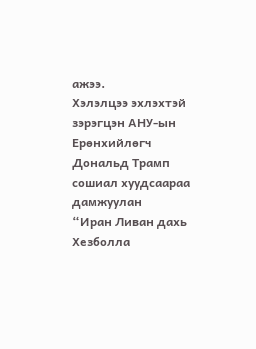ажээ.
Хэлэлцээ эхлэхтэй зэрэгцэн АНУ-ын Ерөнхийлөгч Дональд Трамп сошиал хуудсаараа дамжуулан
“Иран Ливан дахь Хезболла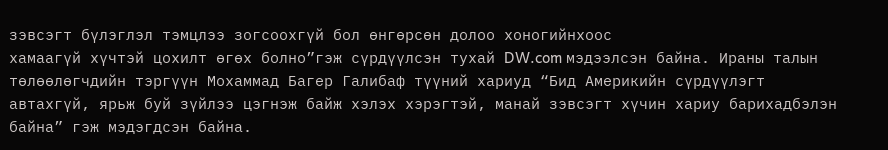зэвсэгт бүлэглэл тэмцлээ зогсоохгүй бол өнгөрсөн долоо хоногийнхоос
хамаагүй хүчтэй цохилт өгөх болно”гэж сүрдүүлсэн тухай DW.com мэдээлсэн байна. Ираны талын
төлөөлөгчдийн тэргүүн Мохаммад Багер Галибаф түүний хариуд “Бид Америкийн сүрдүүлэгт
автахгүй, ярьж буй зүйлээ цэгнэж байж хэлэх хэрэгтэй, манай зэвсэгт хүчин хариу барихадбэлэн
байна” гэж мэдэгдсэн байна.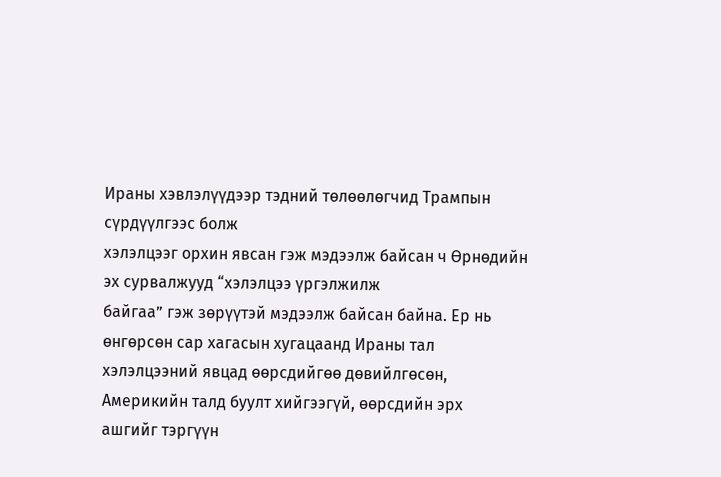Ираны хэвлэлүүдээр тэдний төлөөлөгчид Трампын сүрдүүлгээс болж
хэлэлцээг орхин явсан гэж мэдээлж байсан ч Өрнөдийн эх сурвалжууд “хэлэлцээ үргэлжилж
байгаа” гэж зөрүүтэй мэдээлж байсан байна. Ер нь өнгөрсөн сар хагасын хугацаанд Ираны тал
хэлэлцээний явцад өөрсдийгөө дөвийлгөсөн, Америкийн талд буулт хийгээгүй, өөрсдийн эрх
ашгийг тэргүүн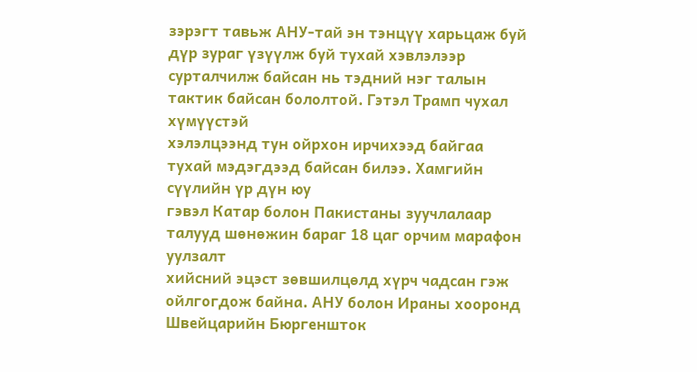зэрэгт тавьж АНУ-тай эн тэнцүү харьцаж буй дүр зураг үзүүлж буй тухай хэвлэлээр
сурталчилж байсан нь тэдний нэг талын тактик байсан бололтой. Гэтэл Трамп чухал хүмүүстэй
хэлэлцээнд тун ойрхон ирчихээд байгаа тухай мэдэгдээд байсан билээ. Хамгийн сүүлийн үр дүн юу
гэвэл Катар болон Пакистаны зуучлалаар талууд шөнөжин бараг 18 цаг орчим марафон уулзалт
хийсний эцэст зөвшилцөлд хүрч чадсан гэж ойлгогдож байна. АНУ болон Ираны хооронд
Швейцарийн Бюргеншток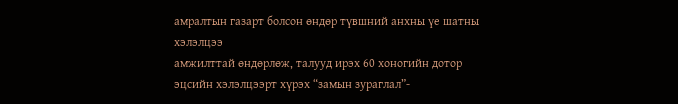амралтын газарт болсон өндөр түвшний анхны үе шатны хэлэлцээ
амжилттай өндөрлөж, талууд ирэх 60 хоногийн дотор эцсийн хэлэлцээрт хүрэх “замын зураглал”-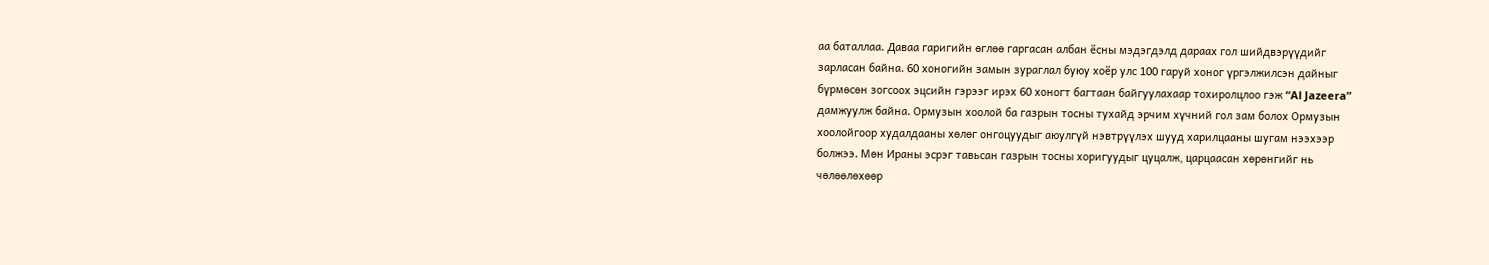аа баталлаа. Даваа гаригийн өглөө гаргасан албан ёсны мэдэгдэлд дараах гол шийдвэрүүдийг
зарласан байна. 60 хоногийн замын зураглал буюу хоёр улс 100 гаруй хоног үргэлжилсэн дайныг
бүрмөсөн зогсоох эцсийн гэрээг ирэх 60 хоногт багтаан байгуулахаар тохиролцлоо гэж “Al Jazeera”
дамжуулж байна. Ормузын хоолой ба газрын тосны тухайд эрчим хүчний гол зам болох Ормузын
хоолойгоор худалдааны хөлөг онгоцуудыг аюулгүй нэвтрүүлэх шууд харилцааны шугам нээхээр
болжээ. Мөн Ираны эсрэг тавьсан газрын тосны хоригуудыг цуцалж, царцаасан хөрөнгийг нь
чөлөөлөхөөр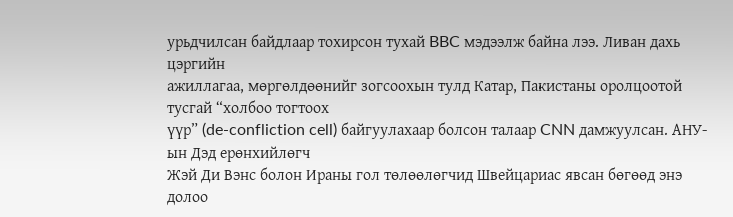урьдчилсан байдлаар тохирсон тухай BBC мэдээлж байна лээ. Ливан дахь цэргийн
ажиллагаа, мөргөлдөөнийг зогсоохын тулд Катар, Пакистаны оролцоотой тусгай “холбоо тогтоох
үүр” (de-confliction cell) байгуулахаар болсон талаар CNN дамжуулсан. АНУ-ын Дэд ерөнхийлөгч
Жэй Ди Вэнс болон Ираны гол төлөөлөгчид Швейцариас явсан бөгөөд энэ долоо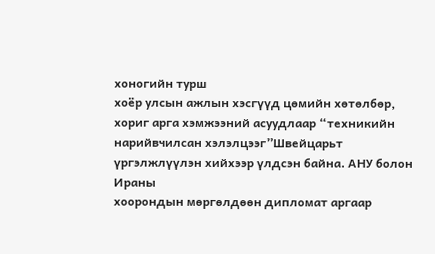хоногийн турш
хоёр улсын ажлын хэсгүүд цөмийн хөтөлбөр, хориг арга хэмжээний асуудлаар “техникийн
нарийвчилсан хэлэлцээг”Швейцарьт үргэлжлүүлэн хийхээр үлдсэн байна. АНУ болон Ираны
хоорондын мөргөлдөөн дипломат аргаар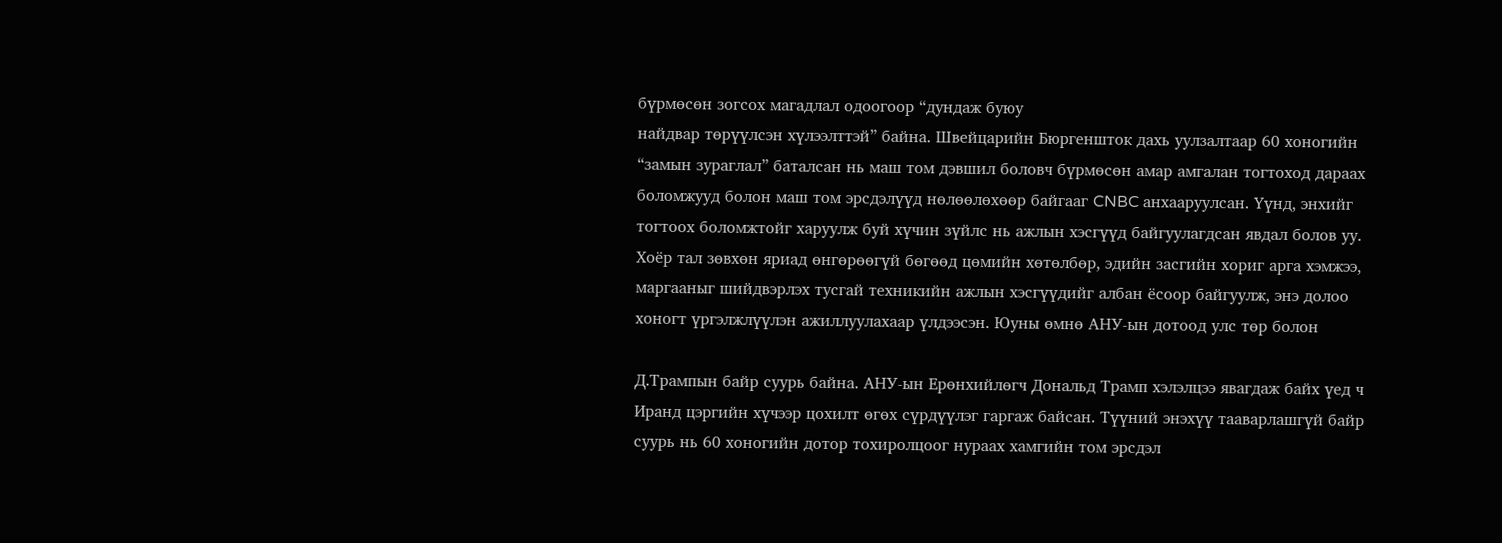бүрмөсөн зогсох магадлал одоогоор “дундаж буюу
найдвар төрүүлсэн хүлээлттэй” байна. Швейцарийн Бюргеншток дахь уулзалтаар 60 хоногийн
“замын зураглал” баталсан нь маш том дэвшил боловч бүрмөсөн амар амгалан тогтоход дараах
боломжууд болон маш том эрсдэлүүд нөлөөлөхөөр байгааг CNBC анхааруулсан. Үүнд, энхийг
тогтоох боломжтойг харуулж буй хүчин зүйлс нь ажлын хэсгүүд байгуулагдсан явдал болов уу.
Хоёр тал зөвхөн яриад өнгөрөөгүй бөгөөд цөмийн хөтөлбөр, эдийн засгийн хориг арга хэмжээ,
маргааныг шийдвэрлэх тусгай техникийн ажлын хэсгүүдийг албан ёсоор байгуулж, энэ долоо
хоногт үргэлжлүүлэн ажиллуулахаар үлдээсэн. Юуны өмнө АНУ-ын дотоод улс төр болон

Д.Трампын байр суурь байна. АНУ-ын Ерөнхийлөгч Дональд Трамп хэлэлцээ явагдаж байх үед ч
Иранд цэргийн хүчээр цохилт өгөх сүрдүүлэг гаргаж байсан. Түүний энэхүү тааварлашгүй байр
суурь нь 60 хоногийн дотор тохиролцоог нураах хамгийн том эрсдэл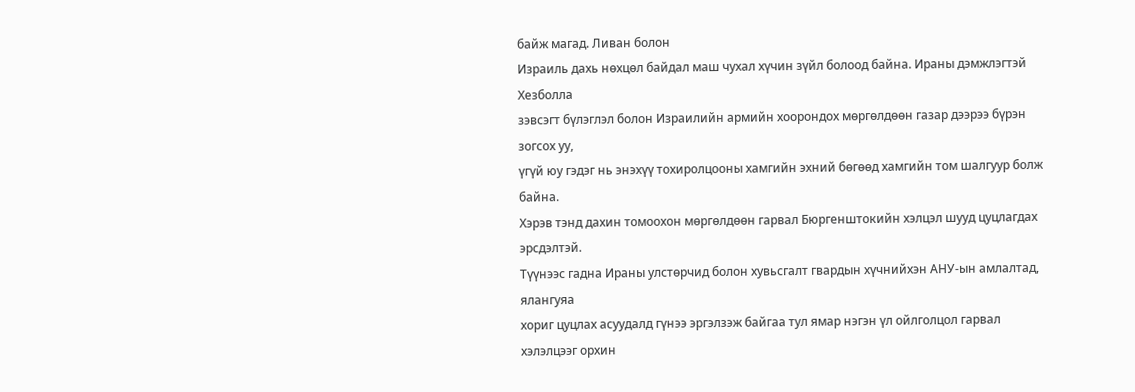байж магад. Ливан болон
Израиль дахь нөхцөл байдал маш чухал хүчин зүйл болоод байна. Ираны дэмжлэгтэй Хезболла
зэвсэгт бүлэглэл болон Израилийн армийн хоорондох мөргөлдөөн газар дээрээ бүрэн зогсох уу,
үгүй юу гэдэг нь энэхүү тохиролцооны хамгийн эхний бөгөөд хамгийн том шалгуур болж байна.
Хэрэв тэнд дахин томоохон мөргөлдөөн гарвал Бюргенштокийн хэлцэл шууд цуцлагдах эрсдэлтэй.
Түүнээс гадна Ираны улстөрчид болон хувьсгалт гвардын хүчнийхэн АНУ-ын амлалтад, ялангуяа
хориг цуцлах асуудалд гүнээ эргэлзэж байгаа тул ямар нэгэн үл ойлголцол гарвал хэлэлцээг орхин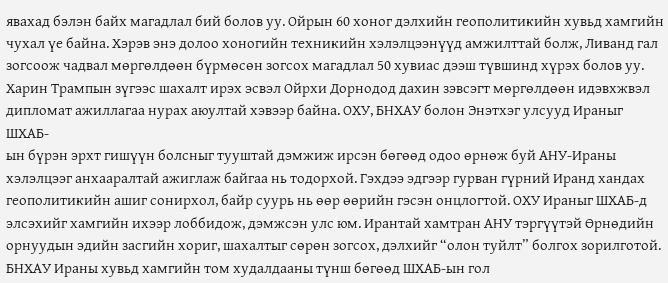явахад бэлэн байх магадлал бий болов уу. Ойрын 60 хоног дэлхийн геополитикийн хувьд хамгийн
чухал үе байна. Хэрэв энэ долоо хоногийн техникийн хэлэлцээнүүд амжилттай болж, Ливанд гал
зогсоож чадвал мөргөлдөөн бүрмөсөн зогсох магадлал 50 хувиас дээш түвшинд хүрэх болов уу.
Харин Трампын зүгээс шахалт ирэх эсвэл Ойрхи Дорнодод дахин зэвсэгт мөргөлдөөн идэвхжвэл
дипломат ажиллагаа нурах аюултай хэвээр байна. ОХУ, БНХАУ болон Энэтхэг улсууд Ираныг ШХАБ-
ын бүрэн эрхт гишүүн болсныг тууштай дэмжиж ирсэн бөгөөд одоо өрнөж буй АНУ-Ираны
хэлэлцээг анхааралтай ажиглаж байгаа нь тодорхой. Гэхдээ эдгээр гурван гүрний Иранд хандах
геополитикийн ашиг сонирхол, байр суурь нь өөр өөрийн гэсэн онцлогтой. ОХУ Ираныг ШХАБ-д
элсэхийг хамгийн ихээр лоббидож, дэмжсэн улс юм. Ирантай хамтран АНУ тэргүүтэй Өрнөдийн
орнуудын эдийн засгийн хориг, шахалтыг сөрөн зогсох, дэлхийг “олон туйлт” болгох зорилготой.
БНХАУ Ираны хувьд хамгийн том худалдааны түнш бөгөөд ШХАБ-ын гол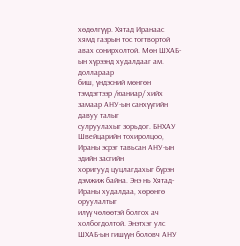хөдөлгүүр. Хятад Иранаас
хямд газрын тос тогтвортой авах сонирхолтой. Мөн ШХАБ-ын хүрээнд худалдааг ам. доллараар
биш, үндэсний мөнгөн тэмдэгтээр /юаниар/ хийх замаар АНУ-ын санхүүгийн давуу талыг
сулруулахыг зорьдог. БНХАУ Швейцарийн тохиролцоо, Ираны эсрэг тавьсан АНУ-ын эдийн засгийн
хоригууд цуцлагдахыг бүрэн дэмжиж байна. Энэ нь Хятад-Ираны худалдаа, хөрөнгө оруулалтыг
илүү чөлөөтэй болгох ач холбогдолтой. Энэтхэг улс ШХАБ-ын гишүүн боловч АНУ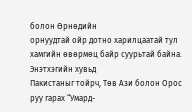болон Өрнөдийн
орнуудтай ойр дотно харилцаатай тул хамгийн өвөрмөц байр суурьтай байна. Энэтхэгийн хувьд
Пакистаныг тойрч, Төв Ази болон Орос руу гарах “Умард-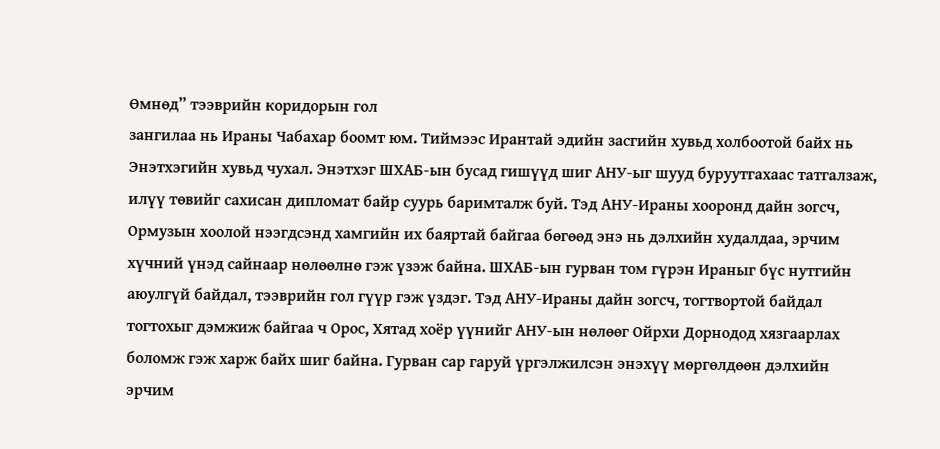Өмнөд” тээврийн коридорын гол
зангилаа нь Ираны Чабахар боомт юм. Тиймээс Ирантай эдийн засгийн хувьд холбоотой байх нь
Энэтхэгийн хувьд чухал. Энэтхэг ШХАБ-ын бусад гишүүд шиг АНУ-ыг шууд буруутгахаас татгалзаж,
илүү төвийг сахисан дипломат байр суурь баримталж буй. Тэд АНУ-Ираны хооронд дайн зогсч,
Ормузын хоолой нээгдсэнд хамгийн их баяртай байгаа бөгөөд энэ нь дэлхийн худалдаа, эрчим
хүчний үнэд сайнаар нөлөөлнө гэж үзэж байна. ШХАБ-ын гурван том гүрэн Ираныг бүс нутгийн
аюулгүй байдал, тээврийн гол гүүр гэж үздэг. Тэд АНУ-Ираны дайн зогсч, тогтвортой байдал
тогтохыг дэмжиж байгаа ч Орос, Хятад хоёр үүнийг АНУ-ын нөлөөг Ойрхи Дорнодод хязгаарлах
боломж гэж харж байх шиг байна. Гурван сар гаруй үргэлжилсэн энэхүү мөргөлдөөн дэлхийн
эрчим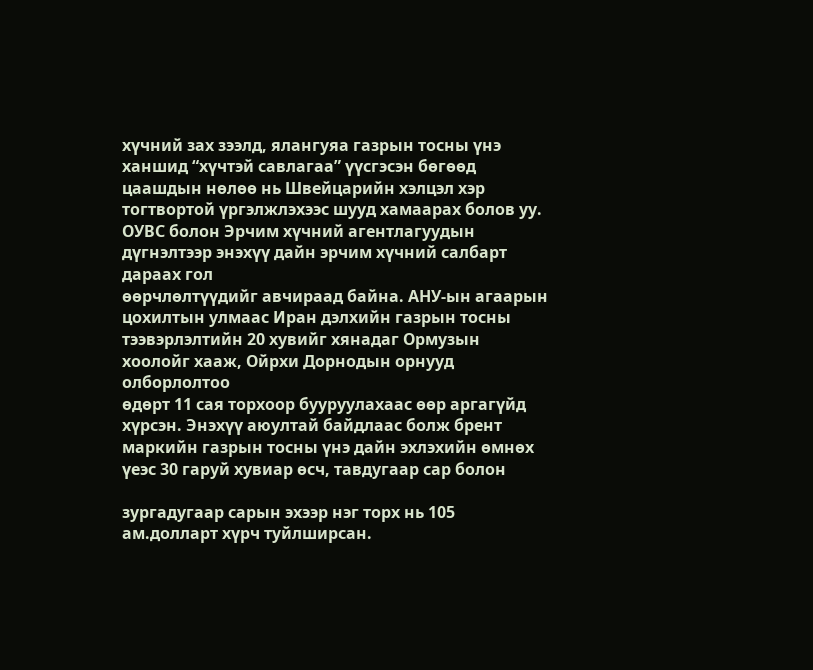хүчний зах зээлд, ялангуяа газрын тосны үнэ ханшид “хүчтэй савлагаа” үүсгэсэн бөгөөд
цаашдын нөлөө нь Швейцарийн хэлцэл хэр тогтвортой үргэлжлэхээс шууд хамаарах болов уу.
ОУВС болон Эрчим хүчний агентлагуудын дүгнэлтээр энэхүү дайн эрчим хүчний салбарт дараах гол
өөрчлөлтүүдийг авчираад байна. АНУ-ын агаарын цохилтын улмаас Иран дэлхийн газрын тосны
тээвэрлэлтийн 20 хувийг хянадаг Ормузын хоолойг хааж, Ойрхи Дорнодын орнууд олборлолтоо
өдөрт 11 сая торхоор бууруулахаас өөр аргагүйд хүрсэн. Энэхүү аюултай байдлаас болж брент
маркийн газрын тосны үнэ дайн эхлэхийн өмнөх үеэс 30 гаруй хувиар өсч, тавдугаар сар болон

зургадугаар сарын эхээр нэг торх нь 105 ам.долларт хүрч туйлширсан.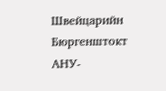Швейцарийн Бюргенштокт
АНУ-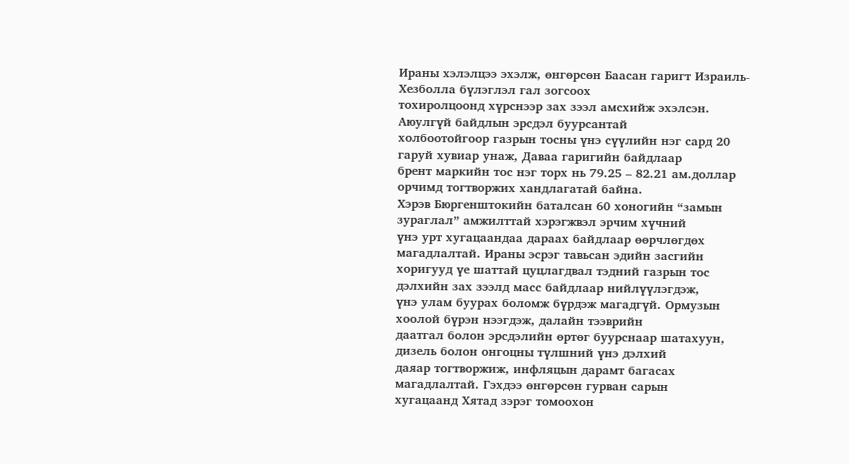Ираны хэлэлцээ эхэлж, өнгөрсөн Баасан гаригт Израиль-Хезболла бүлэглэл гал зогсоох
тохиролцоонд хүрснээр зах зээл амсхийж эхэлсэн. Аюулгүй байдлын эрсдэл буурсантай
холбоотойгоор газрын тосны үнэ сүүлийн нэг сард 20 гаруй хувиар унаж, Даваа гаригийн байдлаар
брент маркийн тос нэг торх нь 79.25 – 82.21 ам.доллар орчимд тогтворжих хандлагатай байна.
Хэрэв Бюргенштокийн баталсан 60 хоногийн “замын зураглал” амжилттай хэрэгжвэл эрчим хүчний
үнэ урт хугацаандаа дараах байдлаар өөрчлөгдөх магадлалтай. Ираны эсрэг тавьсан эдийн засгийн
хоригууд үе шаттай цуцлагдвал тэдний газрын тос дэлхийн зах зээлд масс байдлаар нийлүүлэгдэж,
үнэ улам буурах боломж бүрдэж магадгүй. Ормузын хоолой бүрэн нээгдэж, далайн тээврийн
даатгал болон эрсдэлийн өртөг буурснаар шатахуун, дизель болон онгоцны түлшний үнэ дэлхий
даяар тогтворжиж, инфляцын дарамт багасах магадлалтай. Гэхдээ өнгөрсөн гурван сарын
хугацаанд Хятад зэрэг томоохон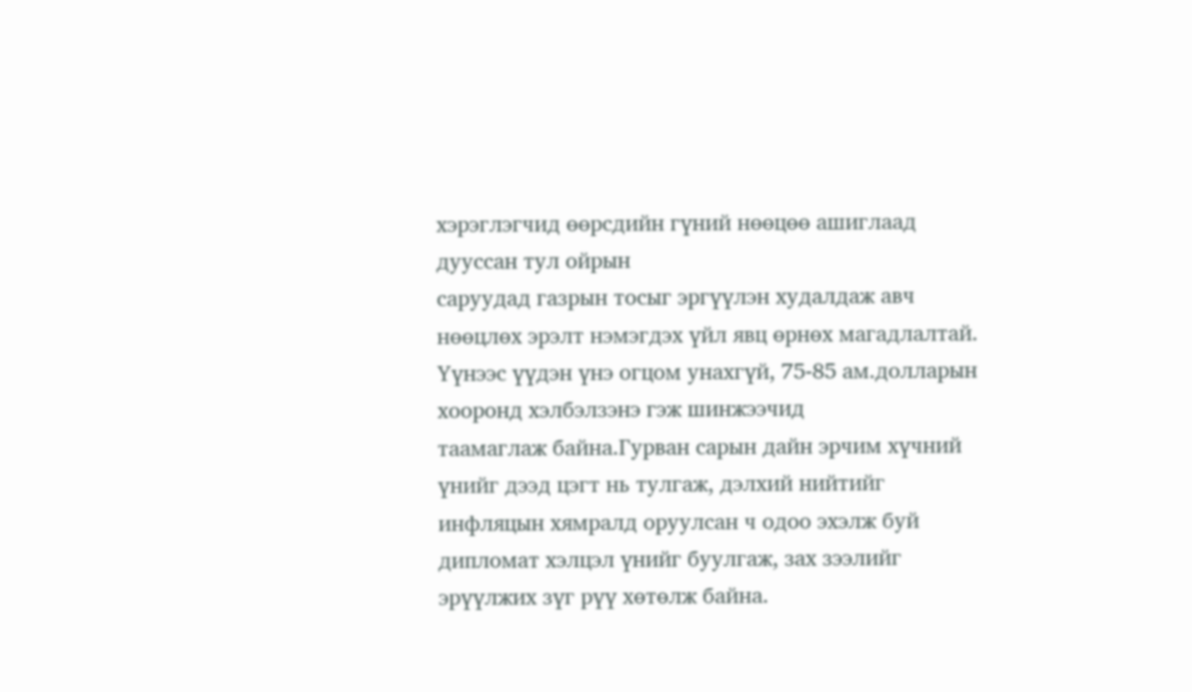хэрэглэгчид өөрсдийн гүний нөөцөө ашиглаад дууссан тул ойрын
саруудад газрын тосыг эргүүлэн худалдаж авч нөөцлөх эрэлт нэмэгдэх үйл явц өрнөх магадлалтай.
Үүнээс үүдэн үнэ огцом унахгүй, 75-85 ам.долларын хооронд хэлбэлзэнэ гэж шинжээчид
таамаглаж байна.Гурван сарын дайн эрчим хүчний үнийг дээд цэгт нь тулгаж, дэлхий нийтийг
инфляцын хямралд оруулсан ч одоо эхэлж буй дипломат хэлцэл үнийг буулгаж, зах зээлийг
эрүүлжих зүг рүү хөтөлж байна.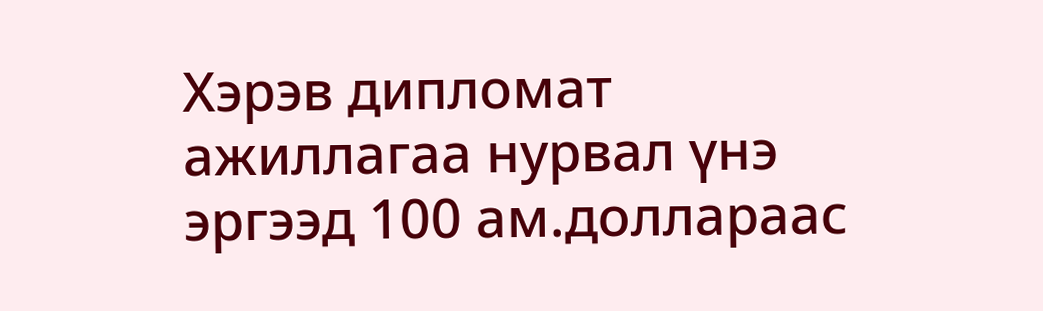Хэрэв дипломат ажиллагаа нурвал үнэ эргээд 100 ам.доллараас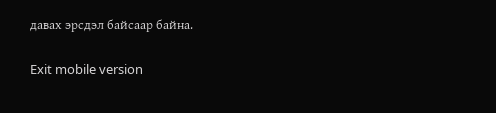давах эрсдэл байсаар байна.

Exit mobile version